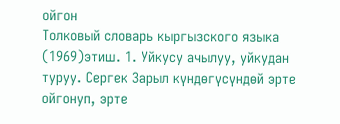ойгон
Толковый словарь кыргызского языка (1969)этиш. 1. Уйкусу ачылуу, уйкудан туруу. Сергек Зарыл күндөгүсүндөй эрте ойгонуп, эрте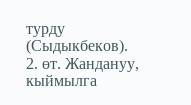турду (Сыдыкбеков).
2. өт. Жандануу, кыймылга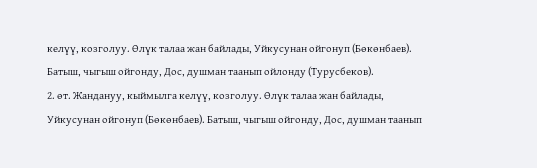келүү, козголуу. Өлүк талаа жан байлады, Уйкусунан ойгонуп (Бөкөнбаев). Батыш, чыгыш ойгонду, Дос, душман таанып ойлонду (Турусбеков).
2. өт. Жандануу, кыймылга келүү, козголуу. Өлүк талаа жан байлады, Уйкусунан ойгонуп (Бөкөнбаев). Батыш, чыгыш ойгонду, Дос, душман таанып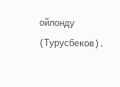ойлонду (Турусбеков).